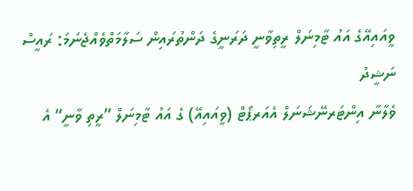ވީއައިއޭގެ އައު ޓާމިނަލް ރީތިވާނީ ދަރަނީގެ ދަންތުރައިން ސަލާމަތްވެއްޖެނަމަ: ރައީސް ނަޝީދު
ވެލާނާ އިންޓަރނޭޝަނަލް އެއަރޕޯޓް (ވީއައިއޭ) ގެ އައު ޓާމިނަލް ”ރީތި ވާނީ“ އެ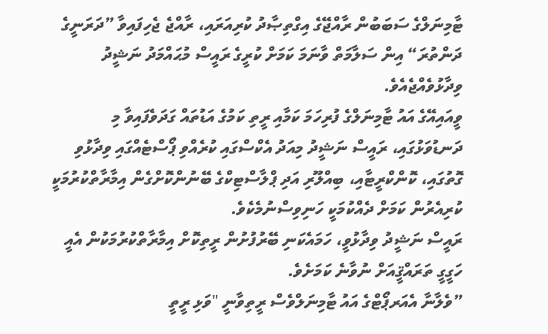ޓާމިނަލްގެ ސަބަބުން ރާއްޖޭގެ އިގްތިޞާދު ކުރިއަރައި، ރާއްޖެ ޖެހިފައިވާ ”ދަރަނީގެ ދަންތުރަ“ އިން ސަލާމަތް ވާނަމަ ކަމަށް ކުރީގެ ރައީސް މުޙައްމަދު ނަޝީދު ވިދާޅުވެއްޖެއެވެ.
ވީއައިއޭގެ އައު ޓާމިނަލްގެ ފުރިހަމަ ކަމާއި ރީތި ކަމުގެ އަޑުތައް ގަދަވެފައިވާ މި ދަނޑުވަޅުގައި، ރައީސް ނަޝީދު މިއަދު އެކްސްގައި ކުރެއްވި ޕޯސްޓެއްގައި ވިދާޅުވި ގޮތުގައި، ކޮންކްރީޓާއި، ބިއްލޫރި އަދި ޕްލާސްޓިކްގެ ބޭނުންކޮށްގެން އިމާރާތްކުރުމަކީ ކުރިއެރުން ކަމަށް ދެއްކުމަކީ ހަނިވިސްނުމެކެވެ.
ރައީސް ނަޝީދު ވިދާޅުވީ، ހަމައެކަނި ބޭރުފުށުން ރީތިކޮށް އިމާރާތްކުރުމަކުން އެއީ ހަގީގީ ތަރައްޤީއަށް ނުވާނެ ކަމަށެވެ.
”ވެލާނާ އެއަރޕޯޓްގެ އައު ޓާމިނަލްވެސް ރީތިވާނީ "ވަޅި ރީތީ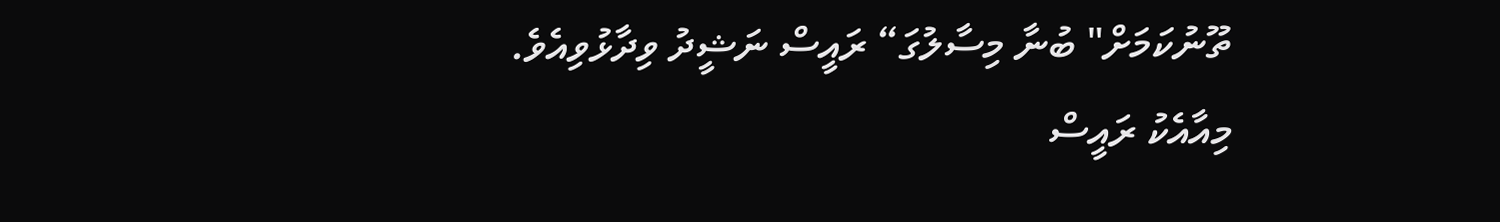ތޫނުކަމަށް" ބުނާ މިސާލުގަ“ ރައީސް ނަޝީދު ވިދާޅުވިއެވެ.
މިއާއެކު ރައީސް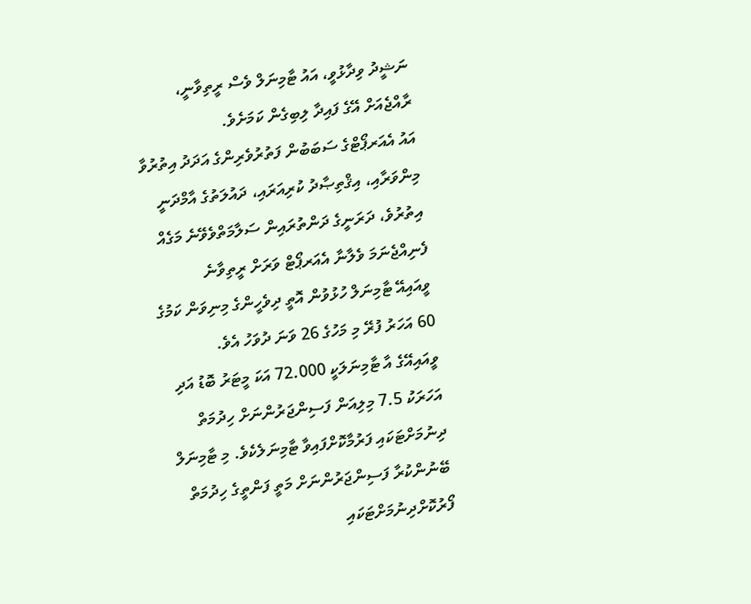ނަޝީދު ވިދާޅުވީ، އައު ޓާމިނަލް ވެސް ރީތިވާނީ، ރާއްޖެއަށް އޭގެ ފައިދާ ލިބިގެން ކަމަށެވެ.
އައު އެއަރޕޯޓްގެ ސަބަބުން ފަތުރުވެރިންގެ އަދަދު އިތުރުވާ މިންވަރާއި، އިޤްތިޞާދު ކުރިއަރައި، ދައުލަތުގެ އާމްދަނީ އިތުރުވެ، ދަރަނީގެ ދަންތުރައިން ސަލާމަތްވެވޭނެ މަގެއް ފެނިއްޖެނަމަ ވެލާނާ އެއަރޕޯޓް ވަރަށް ރީތިވާނެ
ވީއައިއޭ ޓާމިނަލް ހުޅުވުން އޮތީ ދިވެހީންގެ މިނިވަން ކަމުގެ 60 އަހަރު ފުރޭ މި މަހުގެ 26 ވަނަ ދުވަހު އެވެ.
ވީއައިއޭގެ އާ ޓާމިނަލަކީ 72.000 އަކަ މީޓަރު ބޮޑު އަދި އަހަރަކު 7.5 މިލިއަން ފަސިންޖަރުންނަށް ހިދުމަތް ދިނުމަށްޓަކައި ފަރުމާކޮށްފައިވާ ޓާމިނަލެކެވެ. މި ޓާމިނަލް ބޭނުންކުރާ ފަސިންޖަރުންނަށް މަތީ ފަންތީގެ ހިދުމަތް ފޯރުކޮށްދިނުމަށްޓަކައި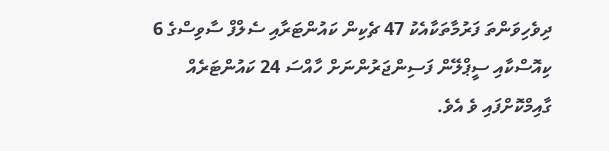ދިވެހިވަންތަ ފަރުމާތަކާއެކު 47 ޗެކިން ކައުންޓަރާއި ސެލްފް ސާވިސްގެ 6 ކިއޮސްކާއި ސީޕްލޭން ފަސިންޖަރުންނަށް ހާއްސަ 24 ކައުންޓަރެއް ގާއިމްކޮށްފައި ވެ އެވެ.